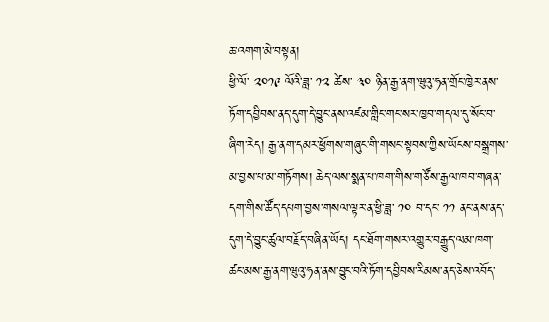ཆ་འགག་མེ་བསྟན།
ཕྱི་ལོ་ ༢༠༡༩ ལོའི་ཟླ་ ༡༢ ཚེས་ ༣༠ ཉིན་རྒྱ་ནག་ཝུའུ་ཧན་གྲོང་ཁྱེར་ནས་ཏོག་དབྱིབས་ནད་དུག་དེ་བྱུང་ནས་འཛམ་གླིང་གང་སར་ཁྱབ་གདལ་དུ་སོང་བ་ཞིག་རེད། རྒྱ་ནག་དམར་ཕྱོགས་གཞུང་གི་གསང་སྟབས་ཀྱིས་ཡོངས་བསྒྲགས་མ་བྱས་པ་མ་གཏོགས། ཆེད་ལས་སྨན་པ་ཁག་གིས་གཙོས་རྒྱལ་ཁབ་གཞན་དག་གིས་ཚོད་དཔག་བྱས་གསལ་ལྟར་ན་ཕྱི་ཟླ་ ༡༠ བ་དང་ ༡༡ ནང་ནས་ནད་དུག་དེ་བྱུང་ཚུལ་བརྗོད་བཞིན་ཡོད། དང་ཐོག་གསར་འགྱུར་བརྒྱུད་ལམ་ཁག་ཚང་མས་རྒྱ་ནག་ཝུའུ་ཧན་ནས་བྱུང་བའི་ཏོག་དབྱིབས་རིམས་ནད་ཅེས་འབོད་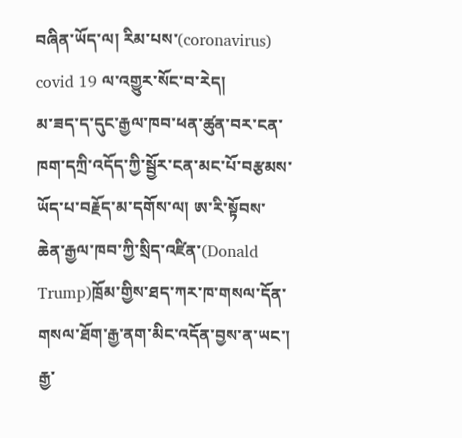བཞིན་ཡོད་ལ། རིམ་པས་(coronavirus) covid 19 ལ་འགྱུར་སོང་བ་རེད།
མ་ཟད་ད་དུང་རྒྱལ་ཁབ་ཕན་ཚུན་བར་ངན་ཁག་དཀྲི་འདོད་ཀྱི་སྦྱོར་ངན་མང་པོ་བརྩམས་ཡོད་པ་བརྗོད་མ་དགོས་ལ། ཨ་རི་སྟོབས་ཆེན་རྒྱལ་ཁབ་ཀྱི་སྲིད་འཛིན་(Donald Trump)ཁྲོམ་གྱིས་ཐད་ཀར་ཁ་གསལ་དོན་གསལ་ཐོག་རྒྱ་ནག་མིང་འདོན་བྱས་ན་ཡང་། རྒྱ་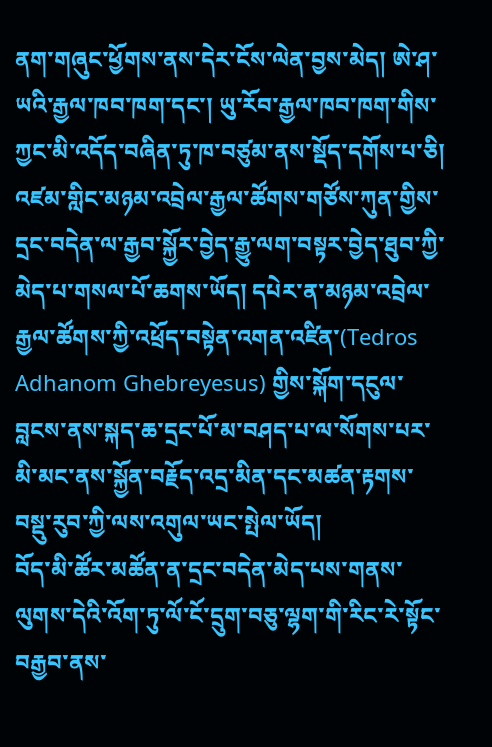ནག་གཞུང་ཕྱོགས་ནས་དེར་ངོས་ལེན་བྱས་མེད། ཨེ་ཤ་ཡའི་རྒྱལ་ཁབ་ཁག་དང་། ཡུ་རོབ་རྒྱལ་ཁབ་ཁག་གིས་ཀྱང་མི་འདོད་བཞིན་ཏུ་ཁ་བཙུམ་ནས་སྡོད་དགོས་པ་ཅི། འཛམ་གླིང་མཉམ་འབྲེལ་རྒྱལ་ཚོགས་གཙོས་ཀུན་གྱིས་དྲང་བདེན་ལ་རྒྱབ་སྐྱོར་བྱེད་རྒྱུ་ལག་བསྟར་བྱེད་ཐུབ་ཀྱི་མེད་པ་གསལ་པོ་ཆགས་ཡོད། དཔེར་ན་མཉམ་འབྲེལ་རྒྱལ་ཚོགས་ཀྱི་འཕྲོད་བསྟེན་འགན་འཛིན་(Tedros Adhanom Ghebreyesus) གྱིས་སྐོག་དངུལ་བླངས་ནས་སྐད་ཆ་དྲང་པོ་མ་བཤད་པ་ལ་སོགས་པར་མི་མང་ནས་སྐྱོན་བརྗོད་འདྲ་མིན་དང་མཚན་རྟགས་བསྡུ་རུབ་ཀྱི་ལས་འགུལ་ཡང་སྤེལ་ཡོད།
བོད་མི་ཚོར་མཚོན་ན་དྲང་བདེན་མེད་པས་གནས་ལུགས་དེའི་འོག་ཏུ་ལོ་ངོ་དྲུག་བཅུ་ལྷག་གི་རིང་རེ་སྟོང་བརྒྱབ་ནས་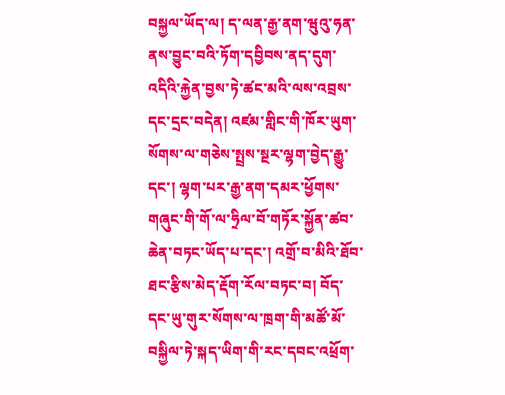བསྐྱལ་ཡོད་ལ། ད་ལན་རྒྱ་ནག་ཝུའུ་ཧན་ནས་བྱུང་བའི་ཏོག་དབྱིབས་ནད་དུག་འདིའི་རྐྱེན་བྱས་ཏེ་ཚང་མའི་ལས་འབྲས་དང་དྲང་བདེན། འཛམ་གླིང་གི་ཁོར་ཡུག་སོགས་ལ་གཅེས་སྤྲས་སྔར་ལྷག་བྱེད་རྒྱུ་དང་། ལྷག་པར་རྒྱ་ནག་དམར་ཕྱོགས་གཞུང་གི་གོ་ལ་ཧྲིལ་བོ་གཏོར་སྐྱོན་ཚབ་ཆེན་བཏང་ཡོད་པ་དང་། འགྲོ་བ་མིའི་ཐོབ་ཐང་རྩིས་མེད་རྡོག་རོལ་བཏང་བ། བོད་དང་ཡུ་གུར་སོགས་ལ་ཁྲག་གི་མཚོ་མོ་བསྐྱིལ་ཏེ་སྐད་ཡིག་གི་རང་དབང་འཕྲོག་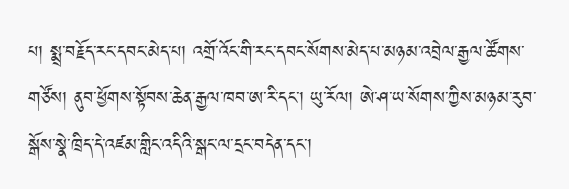པ། སྨྲ་བརྗོད་རང་དབང་མེད་པ། འགྲོ་འོང་གི་རང་དབང་སོགས་མེད་པ་མཉམ་འབྲེལ་རྒྱལ་ཚོགས་གཙོས། ནུབ་ཕྱོགས་སྟོབས་ཆེན་རྒྱལ་ཁབ་ཨ་རི་དང་། ཡུ་རོལ། ཨེ་ཤ་ཡ་སོགས་ཀྱིས་མཉམ་རུབ་སྒོས་སྣེ་ཁྲིད་དེ་འཛམ་གླིང་འདིའི་སྒང་ལ་དྲང་བདེན་དང་།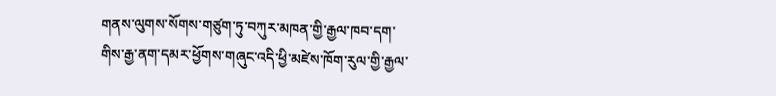གནས་ལུགས་སོགས་གཙུག་ཏུ་བཀུར་མཁན་གྱི་རྒྱལ་ཁབ་དག་གིས་རྒྱ་ནག་དམར་ཕྱོགས་གཞུང་འདི་ཕྱི་མཛེས་ཁོག་རུལ་གྱི་རྒྱལ་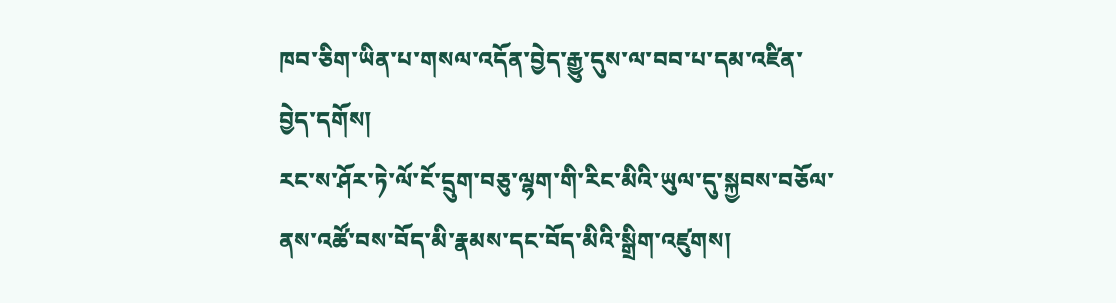ཁབ་ཅིག་ཡིན་པ་གསལ་འདོན་བྱེད་རྒྱུ་དུས་ལ་བབ་པ་དམ་འཛིན་བྱེད་དགོས།
རང་ས་ཤོར་ཏེ་ལོ་ངོ་དྲུག་བཅུ་ལྷག་གི་རིང་མིའི་ཡུལ་དུ་སྐྱབས་བཅོལ་ནས་འཚོ་བས་བོད་མི་རྣམས་དང་བོད་མིའི་སྒྲིག་འཛུགས།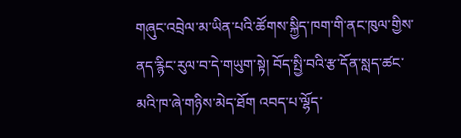གཞུང་འབྲེལ་མ་ཡིན་པའི་ཚོགས་སྐྱིད་ཁག་གི་ནང་ཁུལ་གྱིས་ནད་རྙིང་རུལ་བ་དེ་གཡུག་སྟེ། བོད་སྤྱི་བའི་རྩ་དོན་སླད་ཚང་མའི་ཁ་ཞེ་གཉིས་མེད་ཐོག འབད་པ་ལྷོད་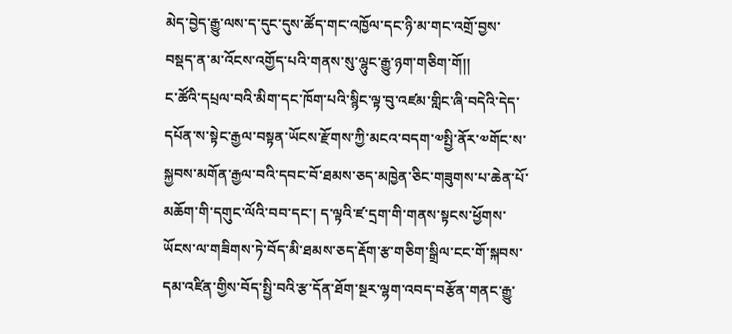མེད་བྱེད་རྒྱུ་ལས་ད་དུང་དུས་ཚོད་གང་འཁྱོལ་དང་ཉི་མ་གང་འགྲོ་བྱས་བསྡད་ན་མ་འོངས་འགྱོད་པའི་གནས་སུ་ལྷུང་རྒྱུ་ཉག་གཅིག་གོ།།
ང་ཚོའི་དཔྲལ་བའི་མིག་དང་ཁོག་པའི་སྙིང་ལྟ་བུ་འཛམ་གླིང་ཞི་བདེའི་དེད་དཔོན་ས་སྟེང་རྒྱལ་བསྟན་ཡོངས་རྫོགས་ཀྱི་མངའ་བདག་༧སྤྱི་ནོར་༧གོང་ས་སྐྱབས་མགོན་རྒྱལ་བའི་དབང་བོ་ཐམས་ཅད་མཁྱེན་ཅིང་གཟུགས་པ་ཆེན་པོ་མཆོག་གི་དགུང་ལོའི་བབ་དང་། ད་ལྟའི་ཛ་དྲག་གི་གནས་སྟངས་ཕྱོགས་ཡོངས་ལ་གཟིགས་ཏེ་བོད་མི་ཐམས་ཅད་རྡོག་རྩ་གཅིག་སྒྲིལ་ངང་གོ་སྐབས་དམ་འཛིན་གྱིས་བོད་སྤྱི་བའི་རྩ་དོན་ཐོག་སྔར་ལྷག་འབད་བརྩོན་གནང་རྒྱུ་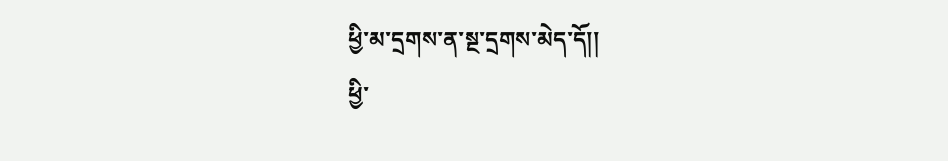ཕྱི་མ་དྲགས་ན་སྔ་དྲགས་མེད་དོ།།
ཕྱི་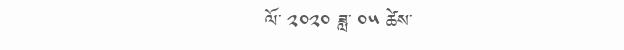ལོ་ ༢༠༢༠ ཟླ་ ༠༥ ཚེས་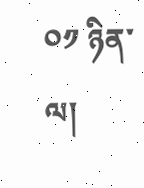༠༡ ཉིན་ལ།